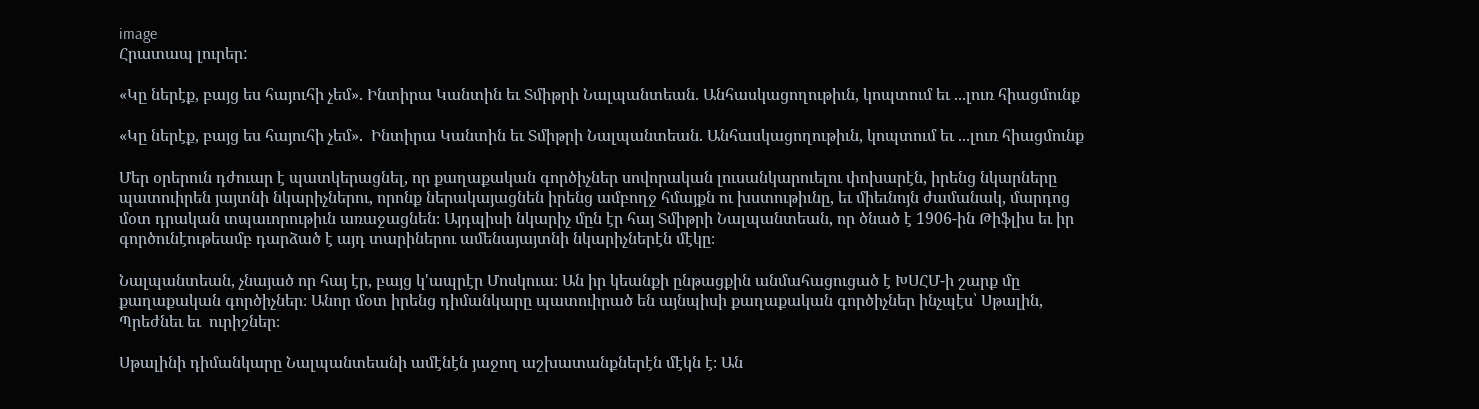image
Հրատապ լուրեր:

«Կը ներէք, բայց ես հայուհի չեմ». Ինտիրա Կանտին եւ Տմիթրի Նալպանտեան. Անհասկացողութիւն, կոպտում եւ ...լուռ հիացմունք

«Կը ներէք, բայց ես հայուհի չեմ».  Ինտիրա Կանտին եւ Տմիթրի Նալպանտեան. Անհասկացողութիւն, կոպտում եւ ...լուռ հիացմունք

Մեր օրերուն դժուար է պատկերացնել, որ քաղաքական գործիչներ սովորական լուսանկարուելու փոխարէն, իրենց նկարները պատուիրեն յայտնի նկարիչներու, որոնք ներակայացնեն իրենց ամբողջ հմայքն ու խստութիւնը, եւ միեւնոյն ժամանակ, մարդոց մօտ դրական տպաւորութիւն առաջացնեն։ Այդպիսի նկարիչ մըն էր հայ Տմիթրի Նալպանտեան, որ ծնած է 1906-ին Թիֆլիս եւ իր գործունէութեամբ դարձած է այդ տարիներու ամենայայտնի նկարիչներէն մէկը։

Նալպանտեան, չնայած որ հայ էր, բայց կ'ապրէր Մոսկուա։ Ան իր կեանքի ընթացքին անմահացուցած է ԽՍՀՄ-ի շարք մը քաղաքական գործիչներ։ Անոր մօտ իրենց դիմանկարը պատուիրած են այնպիսի քաղաքական գործիչներ ինչպէս՝ Սթալին, Պրեժնեւ եւ  ուրիշներ։

Սթալինի դիմանկարը Նալպանտեանի ամէնէն յաջող աշխատանքներէն մէկն է։ Ան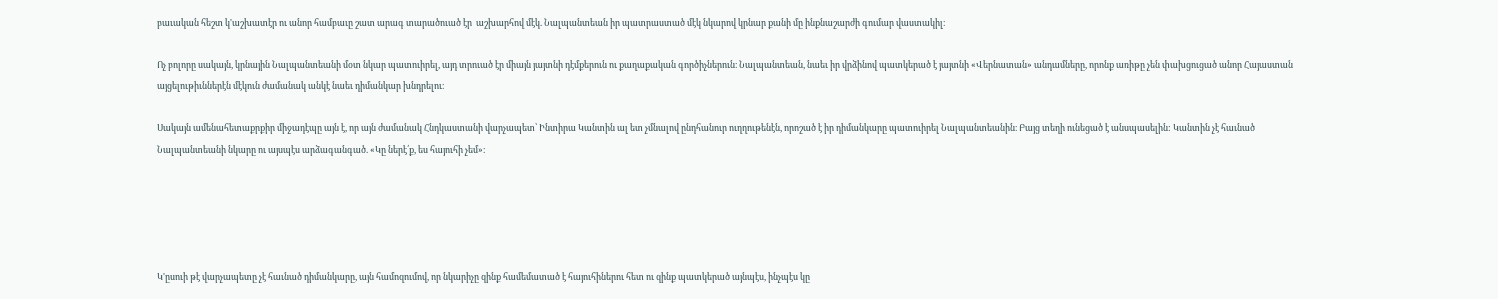բաւական հեշտ կ'աշխատէր ու անոր համբաւը շատ արագ տարածուած էր  աշխարհով մէկ. Նալպանտեան իր պատրաստած մէկ նկարով կրնար քանի մը ինքնաշարժի գումար վաստակիլ։

Ոչ բոլորը սակայն, կրնային Նալպանտեանի մօտ նկար պատուիրել, այդ տրուած էր միայն յայտնի դէմքերուն ու քաղաքական գործիչներուն։ Նալպանտեան, նաեւ իր վրձինով պատկերած է յայտնի «Վերնատան» անդամները, որոնք առիթը չեն փախցուցած անոր Հայաստան այցելութիւններէն մէկուն ժամանակ անկէ նաեւ դիմանկար խնդրելու։

Սակայն ամենահետաքրքիր միջադէպը այն է, որ այն ժամանակ Հնդկաստանի վարչապետ՝ Ինտիրա Կանտին ալ ետ չմնալով ընդհանուր ուղղութենէն, որոշած է իր դիմանկարը պատուիրել Նալպանտեանին։ Բայց տեղի ունեցած է անսպասելին: Կանտին չէ հաւնած Նալպանտեանի նկարը ու այսպէս արձագանգած. «Կը ներէ՛ք, ես հայուհի չեմ»։





Կ'ըսուի թէ վարչապետը չէ հաւնած դիմանկարը, այն համոզումով, որ նկարիչը զինք համեմատած է հայուհիներու հետ ու զինք պատկերած այնպէս, ինչպէս կը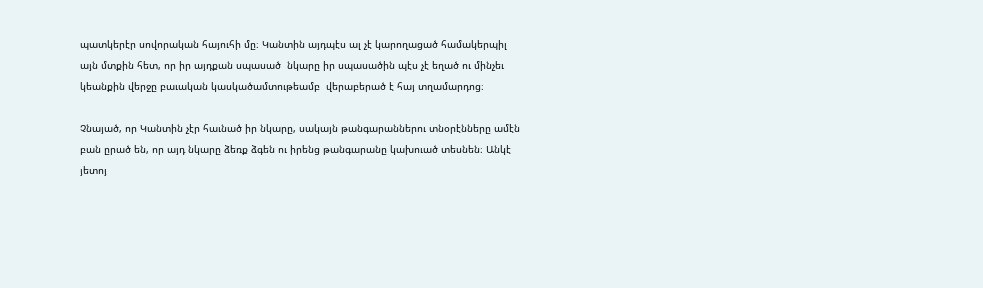պատկերէր սովորական հայուհի մը։ Կանտին այդպէս ալ չէ կարողացած համակերպիլ այն մտքին հետ, որ իր այդքան սպասած  նկարը իր սպասածին պէս չէ եղած ու մինչեւ կեանքին վերջը բաւական կասկածամտութեամբ  վերաբերած է հայ տղամարդոց։

Չնայած, որ Կանտին չէր հաւնած իր նկարը, սակայն թանգարաններու տնօրէնները ամէն բան ըրած են, որ այդ նկարը ձեռք ձգեն ու իրենց թանգարանը կախուած տեսնեն։ Անկէ  յետոյ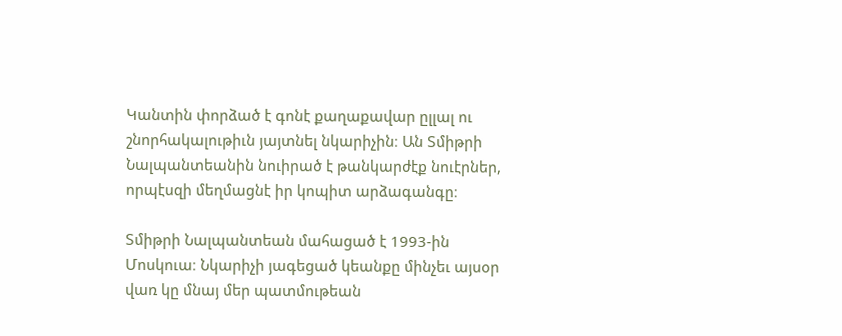Կանտին փորձած է գոնէ քաղաքավար ըլլալ ու շնորհակալութիւն յայտնել նկարիչին։ Ան Տմիթրի Նալպանտեանին նուիրած է թանկարժէք նուէրներ, որպէսզի մեղմացնէ իր կոպիտ արձագանգը։

Տմիթրի Նալպանտեան մահացած է 1993-ին Մոսկուա։ Նկարիչի յագեցած կեանքը մինչեւ այսօր վառ կը մնայ մեր պատմութեան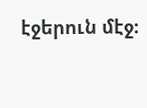էջերուն մէջ։